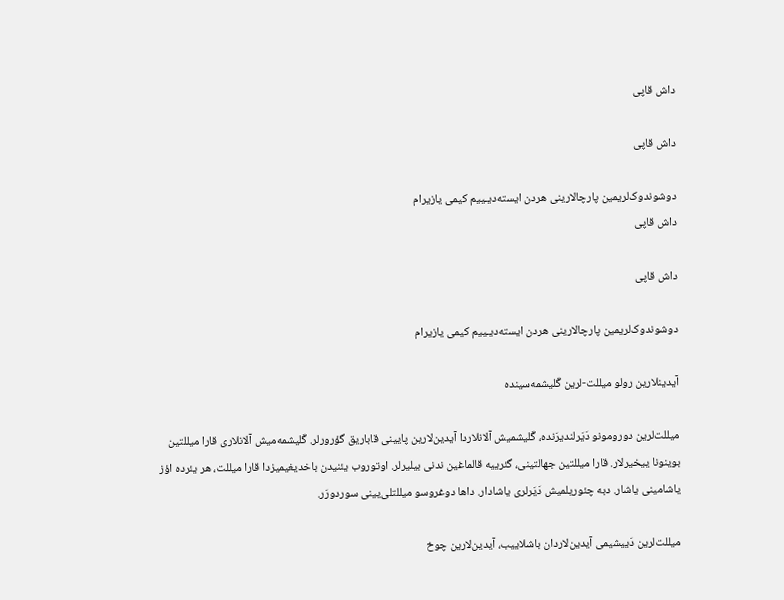داش قاپی

داش قاپی

دوشوندوک‌لریمین پارچالارینی هردن ایسته‌دیـییم کیمی یازیرام
داش قاپی

داش قاپی

دوشوندوک‌لریمین پارچالارینی هردن ایسته‌دیـییم کیمی یازیرام

آیدینلارین رولو میللت-لرین گَلیشمه‌سینده

میللت‌لرین دورومونو دَیَرلندیرَنده، گَلیشمیش آلانلاردا آیدین‌لارین پایینی قاباریق گؤرورلر. گَلیشمه‌میش آلانلاری قارا میللتین بوینونا ییخیرلار. قارا میللتین جهالتینی، گئرییه قالماغین ندنی بیلیرلر. اوتوروب یئنیدن باخدیغیمیزدا قارا میللت، هر یئرده اؤز یاشامینی یاشار. دبه چئوریلمیش دَیَرلری یاشادار. داها دوغروسو میللتلی‌یینی سوردورَر.

میللت‌لرین دَییشیمی آیدین‌لاردان باشلاییب، آیدین‌لارین چوخ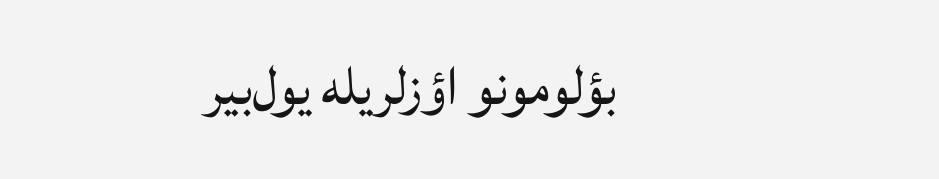بؤلومونو اؤزلریله یول‌بیر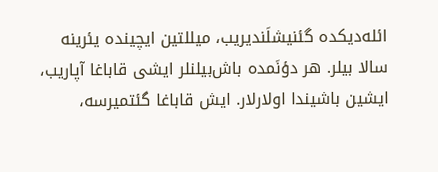ائله‌دیکده گئنیشلَندیریب، میللتین ایچینده یئرینه سالا بیلر. هر دؤنَمده باش‌بیلنلر ایشی قاباغا آپاریب، ایشین باشیندا اولارلار. ایش قاباغا گئتمیرسه،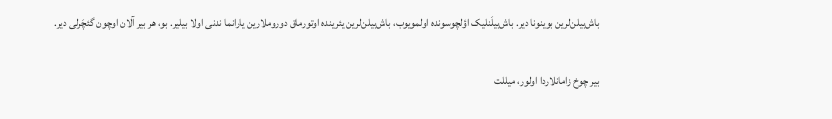باش‌بیلن‌لرین بوینونا دیر. باش‌بیلَنلیک اؤلچوسونده اولمویوب، باش‌بیلن‌لرین یئرینده اوتورماق دوروملارین یارانما ندنی اولا بیلیر. بو، هر بیر آلان اوچون گئچَرلی دیر.

بیر چوخ زامانلاردا اولور، میللت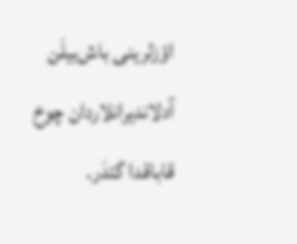اؤزلرینی باش‌بیلَن آدلاندیرانلاردان چوخ قاباقدا گئدَر.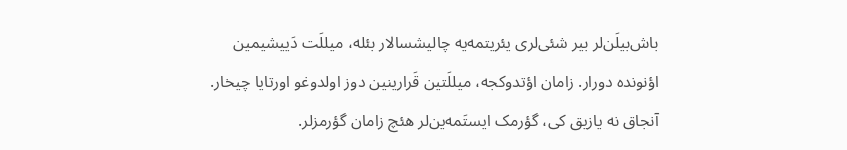باش‌بیلَن‌لر بیر شئی‌لری یئریتمه‌یه چالیشسالار بئله، میللَت دَییشیمین اؤنونده دورار. زامان اؤتدوکجه، میللَتین قَرارینین دوز اولدوغو اورتایا چیخار. آنجاق نه یازیق کی، گؤرمک ایستَمه‌ین‌لر هئچ زامان گؤرمزلر.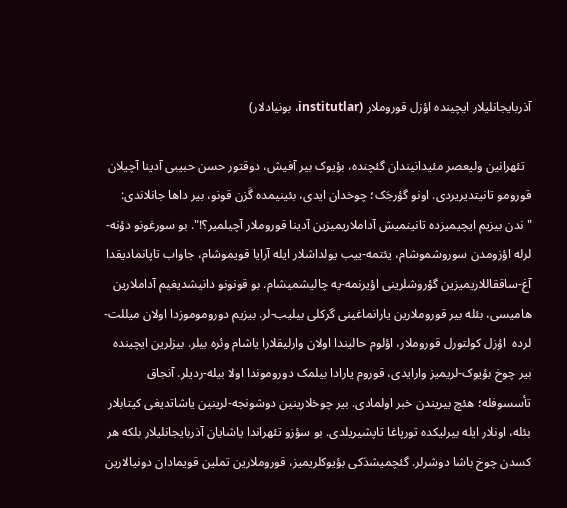آذربایجانلیلار ایچینده اؤزل قوروملار (institutlar، بونیادلار)

  تئهرانین ولیعصر مئیدانیندان گئچنده، بؤیوک بیر آفیش، دوقتور حسن حبیبی آدینا آچیلان قورومو تانیتدیریردی. اونو گؤرجَک؛ چوخدان ایدی، بئینیمده گَزن قونو، بیر داها جانلاندی: "ندن بیزیم ایچیمیزده تانینمیش آداملاریمیزین آدینا قوروملار آچیلمیر؟!". بو سورغونو دؤنه-لرله اؤزومدن سوروشموشام، یئتمه-ییب یولداشلار ایله آرایا قویموشام، جاواب تاپانمادیقدا آغ-ساققاللاریمیزین گؤروشلرینی اؤیرنمه-یه چالیشمیشام. بو قونونو دانیشدیغیم آداملارین هامیسی، بئله بیر قوروملارین یارانماغینی گرکلی بیلیب-لر. بیزیم دوروموموزدا اولان میللت-لرده  اؤزل کولتورل قوروملار، اؤلوم حالیندا اولان وارلیقلارا یاشام وئره بیلر. بیزلرین ایچینده بیر چوخ بؤیوک-لریمیز وارایدی، قوروم یارادا بیلمک دوروموندا اولا بیله-ردیلر. آنجاق تأسسوفله؛ هئچ بیریندن خبر اولمادی. بیر چوخلارینین دوشونجه-لرینین یاشاتدیغی کیتابلار بئله، اونلار ایله بیرلیکده تورپاغا تاپشیریلدی. بو سؤزو تئهراندا یاشایان آذربایجانلیلار بلکه هر کسدن چوخ باشا دوشرلر. گئچمیشدَکی بؤیوکلریمیز، قوروملارین تملین قویمادان دونیالارین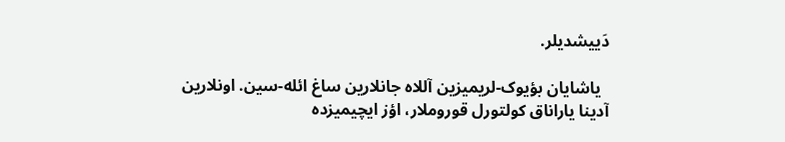دَییشدیلر.

  یاشایان بؤیوک-لریمیزین آللاه جانلارین ساغ ائله-سین. اونلارین آدینا یاراناق کولتورل قوروملار، اؤز ایچیمیزده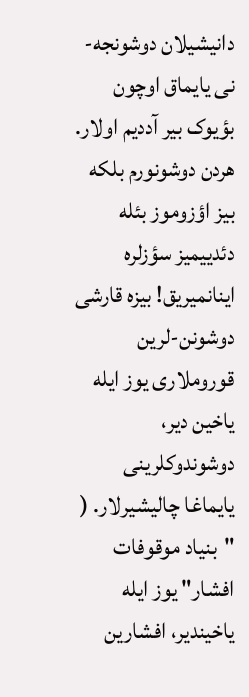دانیشیلان دوشونجه-نی یایماق اوچون بؤیوک بیر آددیم اولار. هردن دوشونورم بلکه بیز اؤزوموز بئله دئدییمیز سؤزلره اینانمیریق! بیزه قارشی دوشونن-لرین قوروملاری یوز ایله یاخین دیر، دوشوندوکلرینی یایماغا چالیشیرلار. ( "بنیاد موقوفات افشار" یوز ایله یاخیندیر، افشارین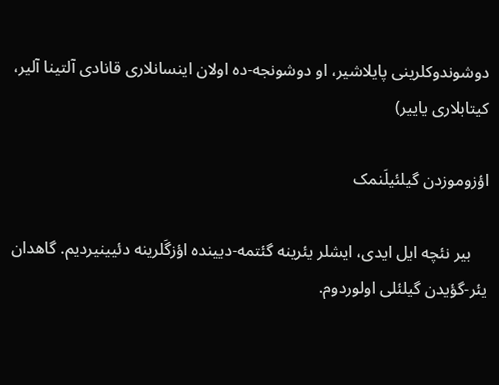دوشوندوکلرینی پایلاشیر، او دوشونجه-ده اولان اینسانلاری قانادی آلتینا آلیر، کیتابلاری یاییر)

اؤزوموزدن گیلئیلَنمک

    بیر نئچه ایل ایدی، ایشلر یئرینه گئتمه-دیینده اؤزگَلرینه دئیینیردیم. گاهدان یئر-گؤیدن گیلئلی اولوردوم.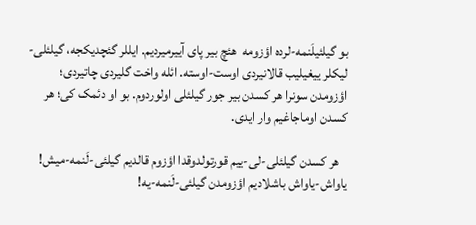بو گیلئیلَنمه-لرده اؤزومه  هئچ بیر پای آییرمیردیم. ایللر گئچدیکجه، گیلئلی-لیکلر ییغیلیب قالانیردی اوست-اوسته. ائله واخت گلیردی چاتیردی؛ اؤزومدن سونرا هر کسدن بیر جور گیلئلی اولوردوم. بو او دئمک کی؛ هر کسدن اوماجاغیم وار ایدی.

   هر کسدن گیلئلی-لی-ییم قورتولدوقدا اؤزوم قالدیم گیلئی-لَنمه-میش! یاواش-یاواش باشلادیم اؤزومدن گیلئی-لَنمه-یه!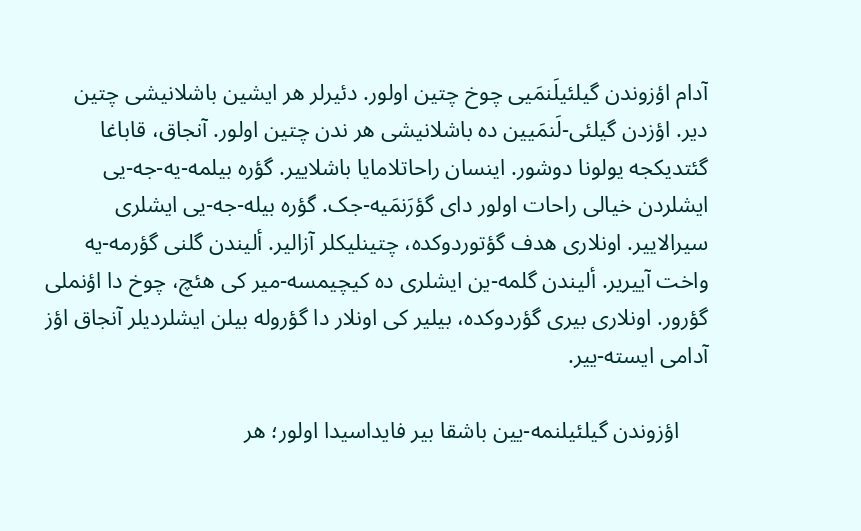آدام اؤزوندن گیلئیلَنمَیی چوخ چتین اولور. دئیرلر هر ایشین باشلانیشی چتین دیر. اؤزدن گیلئی-لَنمَیین ده باشلانیشی هر ندن چتین اولور. آنجاق، قاباغا گئتدیکجه یولونا دوشور. اینسان راحاتلامایا باشلاییر. گؤره بیلمه-یه-جه-یی ایشلردن خیالی راحات اولور دای گؤرَنمَیه-جک. گؤره بیله-جه-یی ایشلری سیرالاییر. اونلاری هدف گؤتوردوکده، چتینلیکلر آزالیر. ألیندن گلنی گؤرمه-یه واخت آییریر. ألیندن گلمه-ین ایشلری ده کیچیمسه-میر کی هئچ، چوخ دا اؤنملی گؤرور. اونلاری بیری گؤردوکده، بیلیر کی اونلار دا گؤروله بیلن ایشلردیلر آنجاق اؤز آدامی ایسته-ییر.

     اؤزوندن گیلئیلنمه-یین باشقا بیر فایداسیدا اولور؛ هر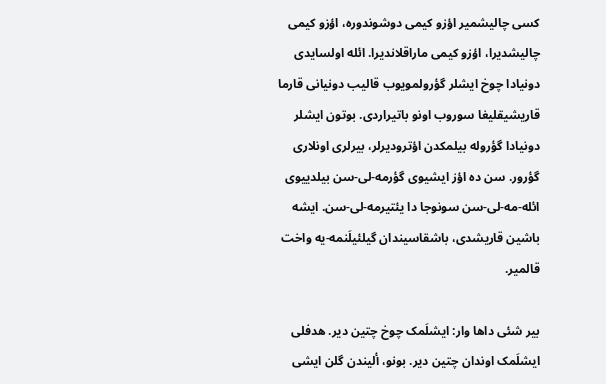کسی چالیشمیر اؤزو کیمی دوشوندوره، اؤزو کیمی چالیشدیرا، اؤزو کیمی ماراقلاندیرا. ائله اولسایدی دونیادا چوخ ایشلر گؤرولمویوب قالیب دونیانی قارما قاریشیقلیغا سوروب اونو باتیراردی. بوتون ایشلر دونیادا گؤروله بیلمکدن اؤترودیرلر، بیرلری اونلاری گؤرور. سن ده اؤز ایشیوی گؤرمه-لی-سن بیلدییوی ائله-مه-لی-سن سونوجا دا یئتیرمه-لی-سن. ایشه باشین قاریشدی، باشقاسیندان گیلئیلَنمه-یه واخت قالمیر.

بیر شئی داها وار: ایشلَمک چوخ چتین دیر. هدفلی ایشلَمک اوندان چتین دیر. بونو، ألیندن گلن ایشی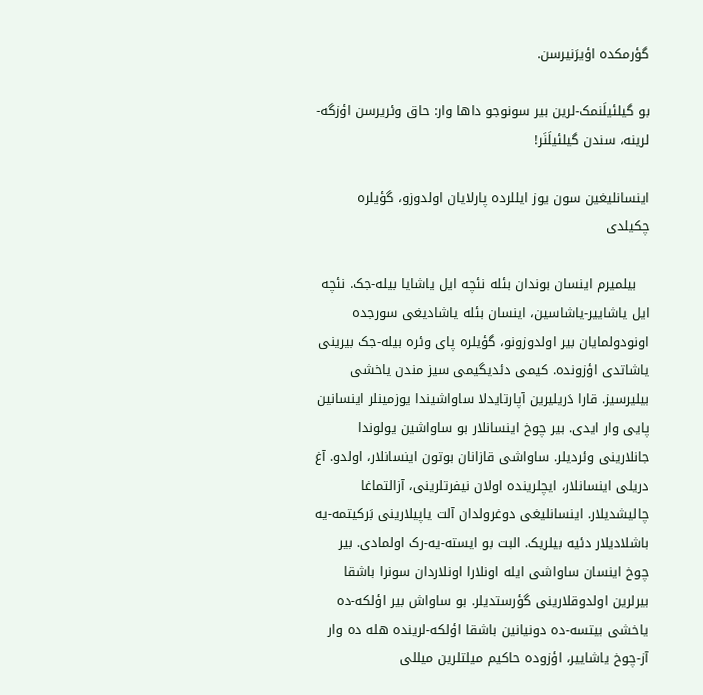گؤرمکده اؤیرَنیرسن.

بو گیلئیلَنمک-لرین بیر سونوجو داها وار: حاق وئریرسن اؤزگه-لرینه، سندن گیلئیلَنَر!

اینسانلیغین سون یوز ایللرده پارلایان اولدوزو، گؤیلره چکیلدی

   بیلمیرم اینسان بوندان بئله نئچه ایل یاشایا بیله-جک. نئچه ایل یاشاییر-یاشاسین، اینسان بئله یاشادیغی سورجده اونودولمایان بیر اولدوزونو، گؤیلره پای وئره بیله-جک بیرینی یاشاتدی اؤزونده. کیمی دئدیگیمی سیز مندن یاخشی بیلیرسیز. قارا دَریلیرین آپارتایدلا ساواشیندا یوزمینلر اینسانین پایی وار ایدی. بیر چوخ اینسانلار بو ساواشین یولوندا جانلارینی وئردیلر. ساواشی قازانان بوتون اینسانلار، اولدو. آغ دریلی اینسانلار، ایچلرینده اولان نیفرتلرینی، آزالتماغا چالیشدیلار. اینسانلیغی دوغرولدان آلت یاپیلارینی بَرکیتمه-یه باشلادیلار دئیه بیلریک. البت بو ایسته-یه-رک اولمادی. بیر چوخ اینسان ساواشی ایله اونلارا اونلاردان سونرا باشقا بیرلرین اولدوقلارینی گؤرستدیلر. بو ساواش بیر اؤلکه-ده یاخشی بیتسه-ده دونیانین باشقا اؤلکه-لرینده هله ده وار آز-چوخ یاشاییر، اؤزوده حاکیم میلتلرین میللی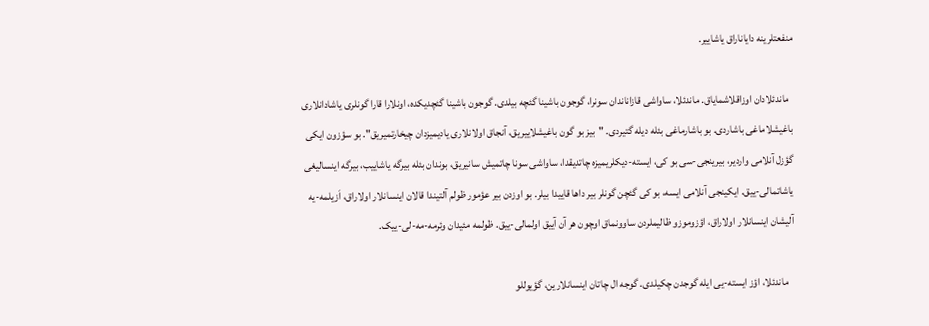منفعتلرینه دایاناراق یاشاییر.

  ماندئلادان اوزاقلاشمایاق. ماندئلا، ساواشی قازاناندان سونرا، گوجون باشینا گئچه بیلدی. گوجون باشینا گئچدیکده، اونلارا قارا گونلری یاشادانلاری باغیشلاماغی باشاردی. بو باشارماغی بئله دیله گتیردی. "بیز بو گون باغیشلاییریق، آنجاق اولانلاری یادیمیزدان چیخارتمیریق". بو سؤزون ایکی گؤزل آنلامی واردیر، بیرینجی-سی بو کی، ایسته-دیکلریمیزه چاتدیقدا، ساواشی سونا چاتمیش سانیریق، بوندان بئله بیرگه یاشاییب، بیرگه اینسالیغی یاشاتمالی-ییق. ایکینجی آنلامی ایسه، بو کی گئچن گونلر بیر داها قاییدا بیلر. بو اوزدن بیر عؤمور ظولم آلتیندا قالان اینسانلار اولاراق، اَزیلمه-یه آلیشان اینسانلار اولاراق، اؤزوموزو ظالیملردن ساوونماق اوچون هر آن آییق اولمالی-ییق. ظولمه مئیدان وئرمه-مه-لی-ییک.

   ماندئلا، اؤز ایسته-یی ایله گوجدن چکیلدی. گوجه ال چاتان اینسانلارین، گؤیوللو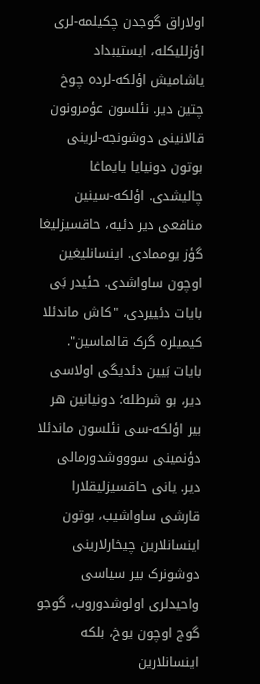اولاراق گوجدن چکیلمه-لری اؤزللیکله، ایستیبداد یاشامیش اؤلکه-لرده چوخ چتین دیر. نئلسون عؤمرونون قالانینی دوشونجه-لرینی بوتون دونیایا یایماغا چالیشدی. اؤلکه-سینین منافعی دیر دئیه، حاقسیزلیغا گؤز یوممادی. اینسانلیغین اوچون ساواشدی. حئیدر بَی بایات دئییردی، "کاش ماندئلا کیمیلره گرک قالماسین". بایات بَیین دئدیگی اولاسی دیر، بو شرطله؛ دونیانین هر بیر اؤلکه-سی نئلسون ماندئلا دؤنمینی سوووشدورمالی دیر. یانی حاقسیزلیقلارا قارشی ساواشیب، بوتون اینسانلارین چیخارلارینی دوشونرک بیر سیاسی واحیدلری اولوشدوروب، گوجو گوج اوچون یوخ، بلکه اینسانلارین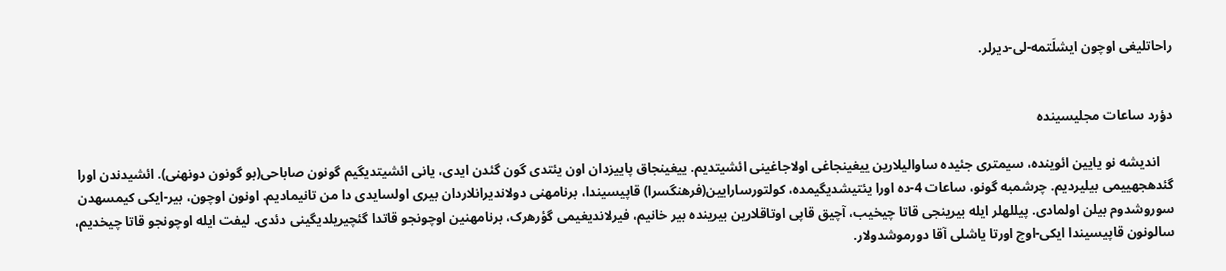راحاتلیغی اوچون ایشلَتمه-لی-دیرلر.


دؤرد ساعات مجلیسینده

    اندیشه نو یایین ائوینده، سیمتری جئیده ساوالیلارین ییغینجاغی اولاجاغینی ائشیتدیم. ییغینجاق پاییزدان اون یئتدی گون گئدن ایدی، یانی ائشیتدیگیم گونون صاباحی(بو گونون دونهنی). ائشیدندن اورا گئدهجهییمی بیلیردیم. چرشمبه گونو، ساعات 4-ده اورا یئتیشدیگیمده، کولتورسارایین(فرهنگسرا) قاپیسیندا، برنامهنی دولاندیرانلاردان بیری اولسایدی دا من تانیمادیم. اونون اوچون، بیر-ایکی کیمسهدن سوروشدوم بیلن اولمادی. پیللهلر ایله بیرینجی قاتا چیخیب، آچیق قاپی اوتاقلارین بیرینده بیر خانیم، فیرلاندیغیمی گؤرهرک، برنامهنین اوچونجو قاتدا گئچیریلدیگینی دئدی. لیفت ایله اوچونجو قاتا چیخدیم، سالونون قاپیسیندا ایکی-اوچ اورتا یاشلی آقا دورموشدولار.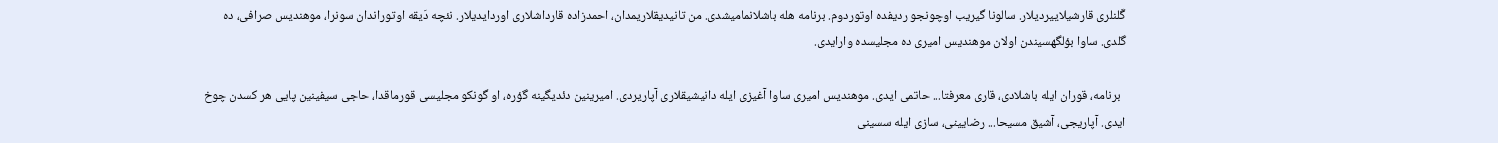گَلنلری قارشیلاییردیلار. سالونا گیریب اوچونجو ردیفده اوتوردوم. برنامه هله باشلانمامیشدی. من تانیدیقلاریمدان، احمدزاده قارداشلاری اوردایدیلار. نئچه دَیقه اوتوراندان سونرا، موهندیس صرافی، ده گلدی. ساوا بؤلگهسیندن اولان موهندیس امیری ده مجلیسده وارایدی.

  برنامه، قوران ایله باشلادی، قاری معرفتا... حاتمی ایدی. موهندیس امیری ساوا آغیزی ایله دانیشیقلاری آپاریردی. امیرینین دئدیگینه گؤره، او گونکو مجلیسی قورماقدا، حاجی سیفینین پایی هر کسدن چوخ ایدی. آپاریجی، آشیق مسیحا... رضایینی، سازی ایله سسینی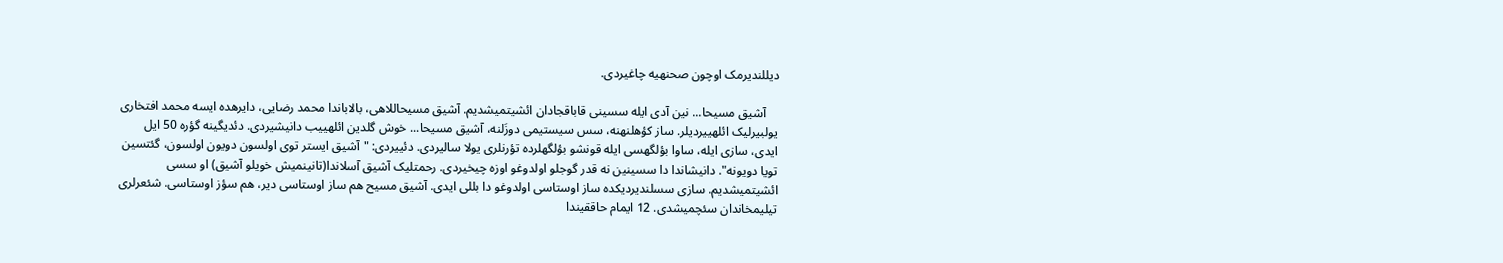دیللندیرمک اوچون صحنهیه چاغیردی.

    آشیق مسیحا... نین آدی ایله سسینی قاباقجادان ائشیتمیشدیم. آشیق مسیحاللاهی، بالاباندا محمد رضایی، دایرهده ایسه محمد افتخاری یولبیرلیک ائلهییردیلر. ساز کؤهلنهنه، سس سیستیمی دوزَلنه، آشیق مسیحا... خوش گلدین ائلهییب دانیشیردی. دئدیگینه گؤره 50 ایل ایدی، سازی ایله، ساوا بؤلگهسی ایله قونشو بؤلگهلرده تؤرنلری یولا سالیردی. دئییردی: "آشیق ایستر توی اولسون دویون اولسون، گئتسین تویا دویونه". دانیشاندا دا سسینین نه قدر گوجلو اولدوغو اوزه چیخیردی. رحمتلیک آشیق آسلاندا(تانینمیش خویلو آشیق) او سسی ائشیتمیشدیم. سازی سسلندیردیکده ساز اوستاسی اولدوغو دا بللی ایدی. آشیق مسیح هم ساز اوستاسی دیر، هم سؤز اوستاسی. شئعرلری تیلیمخاندان سئچمیشدی. 12 ایمام حاققیندا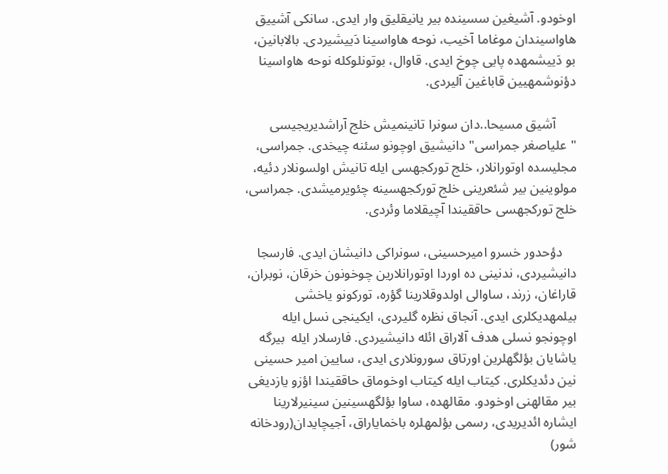اوخودو. آشیغین سسینده بیر یانیقلیق وار ایدی. سانکی آشییق هاواسیندان موغاما آخیب، نوحه هاواسینا دَییشیردی. بالابانین، بو دَییشمهده پایی چوخ ایدی. قاوال، بوتونلوکله نوحه هاواسینا دؤنوشمهیین قاباغین آلیردی.

      آشیق مسیحا..دان سونرا تانینمیش خلج آراشدیریجیسی "علیاصغر جمراسی" دانیشیق اوچونو سئنه چیخدی. جمراسی، مجلیسده اوتورانلار، خلج تورکجهسی ایله تانیش اولسونلار دئیه، مولوینین بیر شئعرینی خلج تورکجهسینه چئویرمیشدی. جمراسی، خلج تورکجهسی حاققیندا آچیقلاما وئردی.

    دؤحدور خسرو امیرحسینی، سونراکی دانیشان ایدی. فارسجا دانیشیردی، ندنینی ده اوردا اوتورانلارین چوخونون خرقان، نوبران، قاراغان، زرند، ساوالی اولدوقلارینا گؤره، تورکونو یاخشی بیلمهدیکلری ایدی. آنجاق نظره گلیردی، ایکینجی نسل ایله اوچونجو نسلی هدف آلاراق ائله دانیشیردی. فارسلار ایله  بیرگه یاشایان بؤلگهلرین اورتاق سورونلاری ایدی، سایین امیر حسینی نین دئدیکلری. کیتاب ایله کیتاب اوخوماق حاققیندا اؤزو یازدیغی بیر مقالهنی اوخودو. مقالهده، ساوا بؤلگهسینین سینیرلارینا ایشاره ائدیریدی، رسمی بؤلمهلره باخمایاراق، آجیچایدان(رودخانه شور)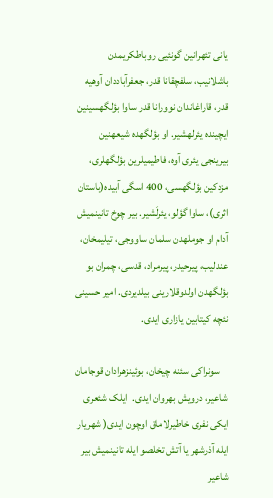یانی تئهرانین گونئیی روباطکریمدن باشلانیب، سلفچقانا قدر، جعفرآباددان آوهیه قدر، قاراغاندان نوورانا قدر ساوا بؤلگهسینین ایچینده یئرلهشیر. او بؤلگهده شیعهنین بیرینجی یئری آوه، فاطیمیلرین بؤلگهلری، مزدکین بؤلگهسی، 400 اسگی آبیده(باستان اثری)، ساوا گؤلو، یئرلَشیر. بیر چوخ تانینمیش آدام او جوملهدن سلمان ساووجی، تیلیمخان، عندلیب، پیرحیدر، پیرمراد، قدسی، چمران بو بؤلگهدن اولدوقلارینی بیلدیردی. امیر حسینی نئچه کیتابین یازاری ایدی.

    سونراکی سئنه چیخان، بوئینزهرادان قوجامان شاعیر، درویش بهروان ایدی.  ایلک شئعری ایکی نفری خاطیرلاماق اوچون ایدی( شهریار ایله آذرشهر یا آتش تخلصو ایله تانینمیش بیر شاعیر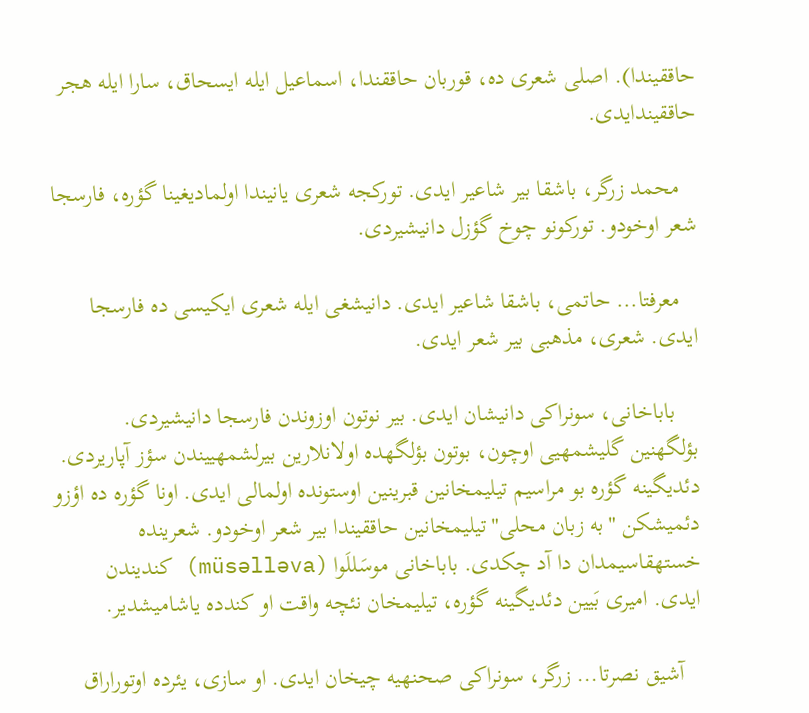حاققیندا). اصلی شعری ده، قوربان حاققندا، اسماعیل ایله ایسحاق، سارا ایله هجر حاققیندایدی.

   محمد زرگر، باشقا بیر شاعیر ایدی. تورکجه شعری یانیندا اولمادیغینا گؤره، فارسجا شعر اوخودو. تورکونو چوخ گؤزل دانیشیردی.

   معرفتا... حاتمی، باشقا شاعیر ایدی. دانیشغی ایله شعری ایکیسی ده فارسجا ایدی. شعری، مذهبی بیر شعر ایدی.

    باباخانی، سونراکی دانیشان ایدی. بیر نوتون اوزوندن فارسجا دانیشیردی. بؤلگهنین گلیشمهیی اوچون، بوتون بؤلگهده اولانلارین بیرلشمهییندن سؤز آپاریردی. دئدیگینه گؤره بو مراسیم تیلیمخانین قبرینین اوستونده اولمالی ایدی. اونا گؤره ده اؤزو دئمیشکن "به زبان محلی"تیلیمخانین حاققیندا بیر شعر اوخودو. شعرینده خستهقاسیمدان دا آد چکدی. باباخانی موسَللَوا (müsəlləva) کندیندن ایدی. امیری بَیین دئدیگینه گؤره، تیلیمخان نئچه واقت او کندده یاشامیشدیر.

   آشیق نصرتا... زرگر، سونراکی صحنهیه چیخان ایدی. او سازی، یئرده اوتوراراق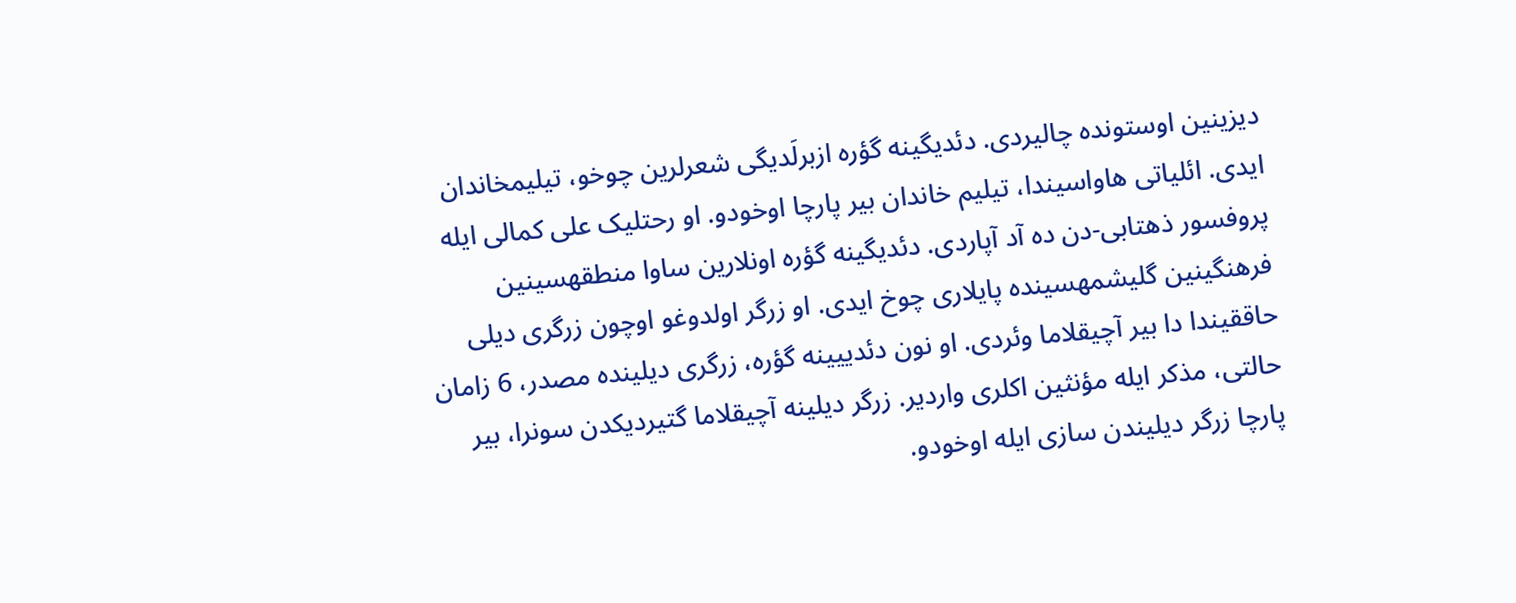دیزینین اوستونده چالیردی. دئدیگینه گؤره ازبرلَدیگی شعرلرین چوخو، تیلیمخاندان ایدی. ائلیاتی هاواسیندا، تیلیم خاندان بیر پارچا اوخودو. او رحتلیک علی کمالی ایله پروفسور ذهتابی-دن ده آد آپاردی. دئدیگینه گؤره اونلارین ساوا منطقهسینین فرهنگینین گلیشمهسینده پایلاری چوخ ایدی. او زرگر اولدوغو اوچون زرگری دیلی حاققیندا دا بیر آچیقلاما وئردی. او نون دئدییینه گؤره، زرگری دیلینده مصدر، 6 زامان حالتی، مذکر ایله مؤنثین اکلری واردیر. زرگر دیلینه آچیقلاما گتیردیکدن سونرا، بیر پارچا زرگر دیلیندن سازی ایله اوخودو.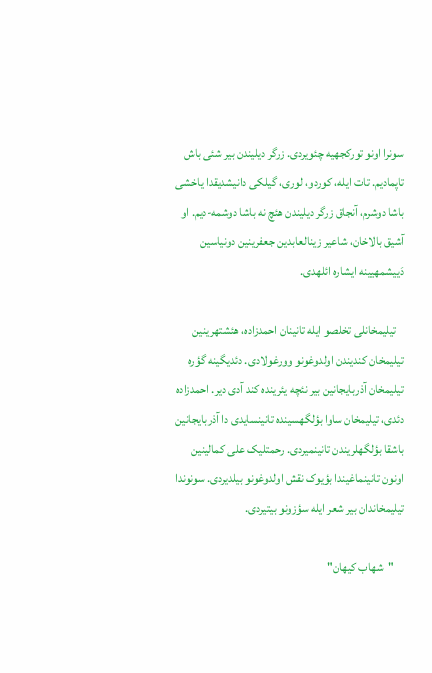سونرا اونو تورکجهیه چئویردی. زرگر دیلیندن بیر شئی باش تاپمادیم. تات ایله، کوردو، لوری، گیلکی دانیشدیقدا یاخشی باشا دوشرم، آنجاق زرگر دیلیندن هئچ نه باشا دوشمه-دیم. او آشیق بالاخان، شاعیر زینالعابدین جعفرینین دونیاسین دَییشمهیینه ایشاره ائلهدی.

   تیلیمخانلی تخلصو ایله تانینان احمدزاده، هئشتهرینین تیلیمخان کندیندن اولدوغونو وورغولادی. دئدیگینه گؤره تیلیمخان آذربایجانین بیر نئچه یئرینده کند آدی دیر. احمدزاده دئدی، تیلیمخان ساوا بؤلگهسینده تانینسایدی دا آذربایجانین باشقا بؤلگهلریندن تانینمیردی. رحمتلیک علی کمالینین اونون تانینماغیندا بؤیوک نقش اولدوغونو بیلدیردی. سونوندا تیلیمخاندان بیر شعر ایله سؤزونو بیتیردی.

    "شهاب کیهان"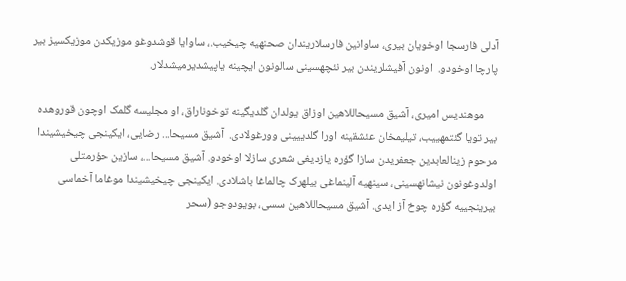آدلی فارسجا اوخویان بیری، ساوانین فارسلاریندان صحنهیه چیخیب.، ساوایا قوشدوغو موزیکدن موزیکسیز بیر پارچا اوخودو.  اونون آفیشلریندن بیر نئچهسینی سالونون ایچینه یاپیشدیرمیشدلار.

     موهندیس امیری، آشیق مسیحاللاهین اوزاق یولدان گلدیگینه توخوناراق، او مجلیسه گلمک اوچون قوروهده بیر تویا گئتمهییب، تیلیمخان عئشقینه اورا گلدییینی وورغولادی.  آشیق مسیحا... رضایی، ایکینجی چیخیشیندا مرحوم زینالعابدین جعفریدن سازا گؤره یازدیغی شعری سازلا اوخودو. آشیق مسیحا...، سازین حؤرمتلی اولدوغونون نیشانهسینی، سینهیه آلینماغی بیلهرک چالماغا باشلادی. ایکینجی چیخیشیندا موغاما آخماسی بیرینجییه گؤره چوخ آز ایدی. آشیق مسیحاللاهین سسی، بویودوجو (سحر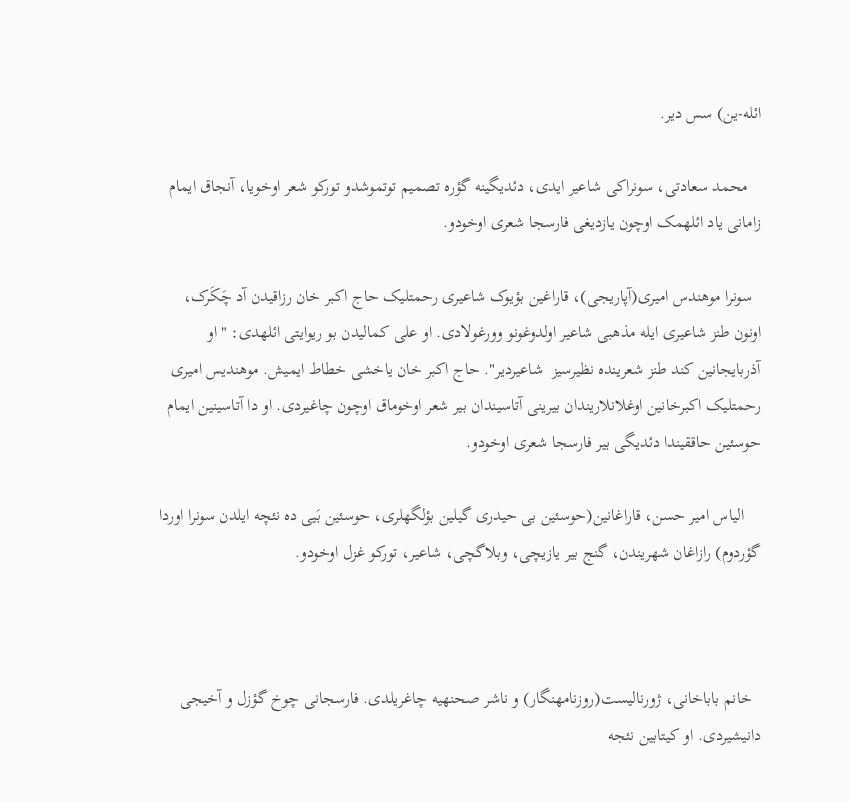ائله-ین) سس دیر.

   محمد سعادتی، سونراکی شاعیر ایدی، دئدیگینه گؤره تصمیم توتموشدو تورکو شعر اوخویا، آنجاق ایمام زامانی یاد ائلهمک اوچون یازدیغی فارسجا شعری اوخودو.

  سونرا موهندس امیری(آپاریجی)، قاراغین بؤیوک شاعیری رحمتلیک حاج اکبر خان رزاقیدن آد چَکَرک، اونون طنز شاعیری ایله مذهبی شاعیر اولدوغونو وورغولادی. او علی کمالیدن بو ریوایتی ائلهدی: " او آذربایجانین کند طنز شعرینده نظیرسیز  شاعیردیر". حاج اکبر خان یاخشی خطاط ایمیش. موهندیس امیری رحمتلیک اکبرخانین اوغلانلاریندان بیرینی آتاسیندان بیر شعر اوخوماق اوچون چاغیردی. او دا آتاسینین ایمام حوسئین حاققیندا دئدیگی بیر فارسجا شعری اوخودو.

    الیاس امیر حسن، قاراغانین(حوسئین بی حیدری گیلین بؤلگهلری، حوسئین بَیی ده نئچه ایلدن سونرا اوردا گؤردوم) رازاغان شهریندن، گنج بیر یازیچی، وبلاگچی، شاعیر، تورکو غزل اوخودو.



  خانم باباخانی، ژورنالیست(روزنامهنگار) و ناشر صحنهیه چاغریلدی. فارسجانی چوخ گؤزل و آخیجی دانیشیردی. او کیتابین نئجه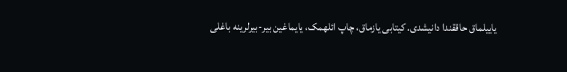یاییلماق حاققندا دانیشدی. کیتابی یازماق، چاپ ائلهمک، یایماغین بیر-بیرلرینه باغلی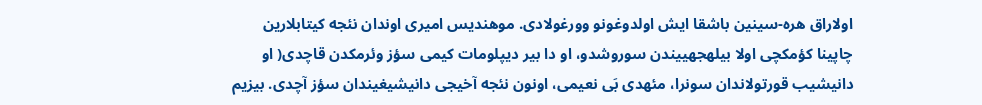اولاراق هره-سینین باشقا ایش اولدوغونو وورغولادی. موهندیس امیری اوندان نئجه کیتابلارین چاپینا کؤمکچی اولا بیلهجهییندن سوروشدو، او دا بیر دیپلومات کیمی سؤز وئرمکدن قاچدی( او دانیشیب قورتولاندان سونرا، مئهدی بَی نعیمی، اونون نئجه آخیجی دانیشیغیندان سؤز آچدی. بیزیم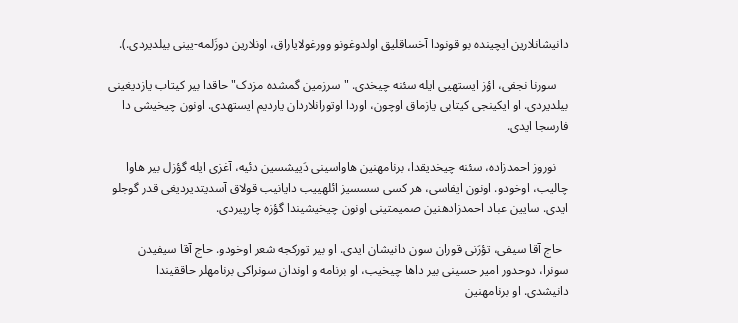دانیشانلارین ایچینده بو قونودا آخساقلیق اولدوغونو وورغولایاراق، اونلارین دوزَلمه-یینی بیلدیردی.).

    سورنا نجفی، اؤز ایستهیی ایله سئنه چیخدی. "سرزمین گمشده مزدک" حاقدا بیر کیتاب یازدیغینی بیلدیردی. او ایکینجی کیتابی یازماق اوچون، اوردا اوتورانلاردان یاردیم ایستهدی. اونون چیخیشی دا فارسجا ایدی.

    نوروز احمدزاده، سئنه چیخدیقدا، برنامهنین هاواسینی دَییشسین دئیه، آغزی ایله گؤزل بیر هاوا چالیب، اوخودو. اونون ایفاسی، هر کسی سسسیز ائلهییب دایانیب قولاق آسدیتدیردیغی قدر گوجلو ایدی. سایین عباد احمدزادهنین صمیمتینی اونون چیخیشیندا گؤزه چارپیردی.

  حاج آقا سیفی، تؤرَنی قوران سون دانیشان ایدی. او بیر تورکجه شعر اوخودو. حاج آقا سیفیدن سونرا، دوحدور امیر حسینی بیر داها چیخیب، او برنامه و اوندان سونراکی برنامهلر حاققیندا دانیشدی. او برنامهنین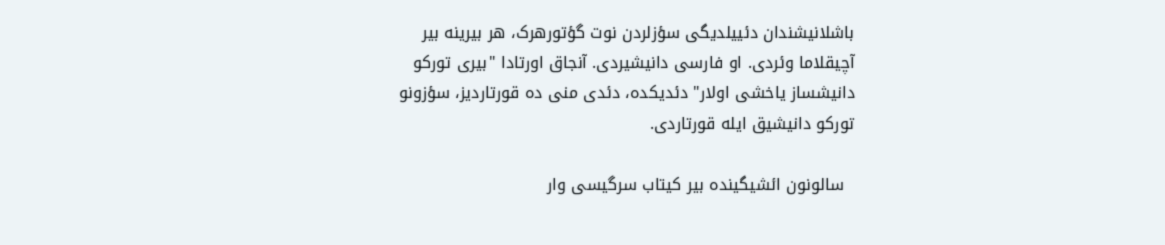باشلانیشندان دئییلدیگی سؤزلردن نوت گؤتورهرک، هر بیرینه بیر آچیقلاما وئردی. او فارسی دانیشیردی. آنجاق اورتادا "بیری تورکو دانیشساز یاخشی اولار" دئدیکده، دئدی منی ده قورتاردیز، سؤزونو تورکو دانیشیق ایله قورتاردی.

  سالونون ائشیگینده بیر کیتاب سرگیسی وار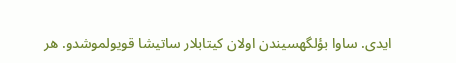ایدی. ساوا بؤلگهسیندن اولان کیتابلار ساتیشا قویولموشدو. هر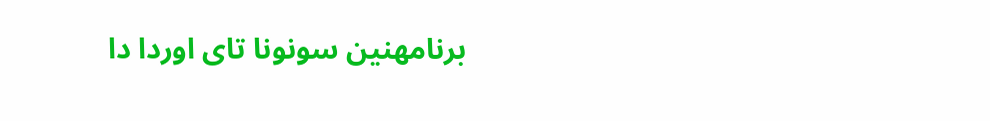برنامهنین سونونا تای اوردا دا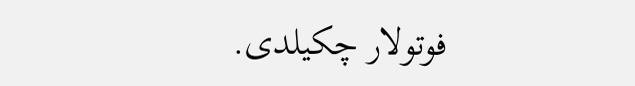فوتولار چکیلدی.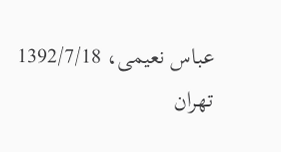عباس نعیمی، 1392/7/18 تهران